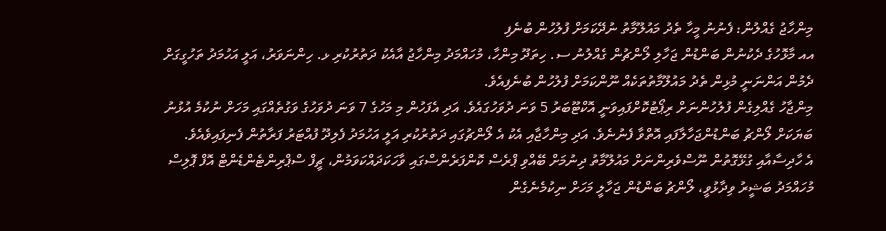މިންހާޖު ގެއްލުން: ފެނުނު މީހާ ތެދު މައުލޫމާތު ނުދޭކަމަށް ފުލުހުން ބުނެފި
އއ މާޅޮހުގެ ދެކުނުން ބަންޑުން ޖަހާލި ލޯންޗުން ގެއްލުނު ސ. ހިތަދޫ މިންހާ، މުހައްމަދު މިންހާޖު އާއެކު ދަތުރުކުރި ޅ. ހިންނަވަރު، އަލީ އަހުމަދު ތަހުގީގަށް ދެމުން އަންނަނީ މުޅިން ތެދު މައުލޫމާތުތަކެއް ނޫންކަމަށް ފުލުހުން ބުނެފިއެވެ.
މިންޖާހު ގެއްލިގެން ފުލުހުންނަށް ރިޕޯޓުކޮށްފައިވަނީ އޮކްޓޫބަރު 5 ވަނަ ދުވަހުގައެވެ. އަދި އެފަހުން މި މަހުގެ 7 ވަނަ ދުވަހުގެ ވަގުތެއްގައި މަހަށް ނުކުމެ އުޅުނު ބަޔަކަށް ލޯންޗު ބަންޑުންޖަހާލާފައި އޮތްވާ ފެނުނެވެ. އަދި މިންހާޖާއި އެކު އެ ލޯންޗުގައި ދަތުރުކުރި އަލީ އަހުމަދު ފެލިދޫ ފުއްޓަރު ފަރާތުން ފެނިފައިވެއެވެ.
އެ ހާދިސާއާއި ގުޅޭގޮތުން ނޫސްވެރިންނަށް މައުލޫމާތު ދިނުމަށް ބޭއްވި ޕްރެސް ކޮންފަރެންސްގައި ވާހަކަދައްކަވަމުން، ޗީފް ސްޕްރިންޓެންޑެންޓް އޮފް ޕޮލިސް މުހައްމަދު ބަޝީރު ވިދާޅުވީ، ލޯންޗު ބަންޑުން ޖަހާލީ މަހަށް ނިކުމެނެގެން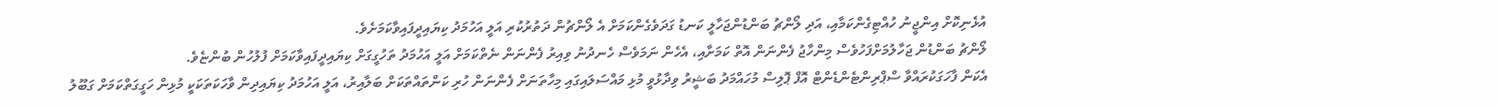އުޅެނިކޮށް އިންޖީނު ހުއްޓިގެންކަމާއި، އަދި ލޯންޗު ބަންޑުންޖަހާލީ ކަނޑު ގަދަވެގެންކަމަށް އެ ލޯންޗުން ދަތުރުކުރި އަލީ އަހުމަދު ކިޔައިދީފައިވާކަމަށެވެ.
ލޯންޗު ބަންޑުން ޖަހާލުމަށްފަހުވެސް މިންހާޖު ފެންނަން އޮތް ކަމަށާއި، އެހެން ނަމަވެސް ހެނދުނު ވިއިރު ފެންނަން ނެތްކަމަށް އަލީ އަހުމަދު ތަހުގީގަށް ކިޔައިދީފައިވާކަމަށް ފުލުހުން ބުންޏެވެ.
އެކަން ފާހަގަކުރައްވާ ސްޕްރިންޓެންޑެންޓް އޮފް ޕޮލިސް މުހައްމަދު ބަޝީރު ވިދާޅުވީ މުޅި މައްސަލައިގައި މިހާތަނަށް ފެންނަން ހުރި ކަންތައްތަކަށް ބަލާއިރު، އަލީ އަހުމަދު ކިޔައިދިން ވާހަކަތަކަކީ މުޅިން ހަގީގަތްކަމަށް ގަބޫލު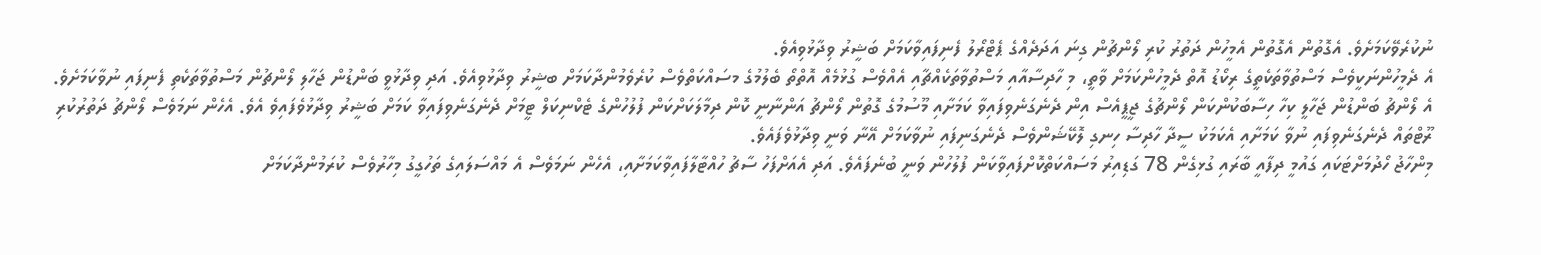ނުކުރެވޭކަމަށެވެ. އެގޮތުން އެގޮތުން އެމީހުން ދަތުރު ކުރި ލޯންޗުން ގިނަ އަދަދެއްގެ ޕެޓްރޯލު ފެނިފައިވާކަމަށް ބަޝީރު ވިދާޅުވިއެވެ.
އެ ދެމީހުންނަކީވެސް މަސްތުވާތަކެތީގެ ރިކޯޑު އޮތް ދެމީހުންކަމަށް ވާތީ، މި ހާދިސާއާއި މަސްތުވާތަކެއްޗާއި އެއްވެސް ގުޅުމެއް އޮތްތޯ ބެލުމުގެ މސައްކަތްވެސް ކުރެވެމުންދާކަމަށް ބޝީރު ވިދާޅުވިއެވެ. އަދި ވިދާޅުވީ ބަންޑުން ޖަހާލި ލޯންޗުން މަސްތުވާތަކެތި ފެނިފައި ނުވާކަމަށެވެ.
އެ ލޯންޗު ބަންޑުން ޖަހާލީ ކިހާ ހިސާބަކުންކަން ލޯންޗުގެ ޖީޕީއެސް އިން ދެނެގަނެވިފައިވާ ކަމަށާއި މޫސުމުގެ ގޮތުން ލޯންޗު އަންނާނީ ކޮން ދިމާލަކަށްކަން ފުލުހުންގެ ޓެކްނިކަލް ޓީމަށް ދެނެގަނެވިފައިވާ ކަމަށް ބަޝީރު ވިދާޅުވެފައިވެ އެވެ. އެހެން ނަމަވެސް ލޯންޗު ދަތުރުކުރި ރޫޓްތައް ދެނެގަނެވިފައި ނުވާ ކަމަށާއި އެކަމަކު ސީދާ ހާދިސާ ހިނގި ލޮކޭޝަންވެސް ދެނެގަނިފައި ނުވާކަމަށް އޭނާ ވަނީ ވިދާޅުވެފައެވެ.
މިންހާޖު ހޯދުމަށްޓަކައި ގައުމީ ދިފާއީ ބާރައި ގުޅިގެން 78 ގަޑިއިރު މަސައްކަތްކޮށްފައިވާކަން ފުލުހުން ވަނީ ބުނެފައެވެ. އަދި އެއަށްފަހު ސާޗު ހުއްޓާލާފައިވާކަމަށާއި، އެހެން ނަމަވެސް އެ މައްސަލައިގެ ތަހުގީގު މިހާރުވެސް ކުރަމުންދާކަމަށް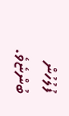ފުލުހުން ބުންޏެވެ.